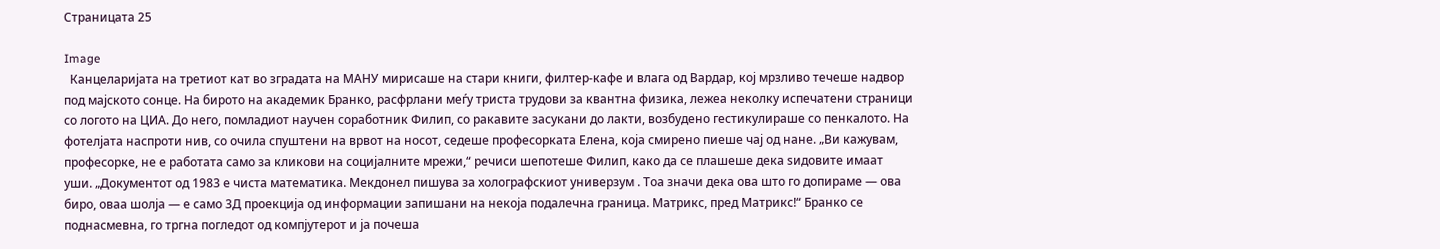Страницата 25

Image
  Канцеларијата на третиот кат во зградата на МАНУ мирисаше на стари книги, филтер-кафе и влага од Вардар, кој мрзливо течеше надвор под мајското сонце. На бирото на академик Бранко, расфрлани меѓу триста трудови за квантна физика, лежеа неколку испечатени страници со логото на ЦИА. До него, помладиот научен соработник Филип, со ракавите засукани до лакти, возбудено гестикулираше со пенкалото. На фотелјата наспроти нив, со очила спуштени на врвот на носот, седеше професорката Елена, која смирено пиеше чај од нане. „Ви кажувам, професорке, не е работата само за кликови на социјалните мрежи,“ речиси шепотеше Филип, како да се плашеше дека ѕидовите имаат уши. „Документот од 1983 е чиста математика. Мекдонел пишува за холографскиот универзум . Тоа значи дека ова што го допираме — ова биро, оваа шолја — е само 3Д проекција од информации запишани на некоја подалечна граница. Матрикс, пред Матрикс!“ Бранко се поднасмевна, го тргна погледот од компјутерот и ја почеша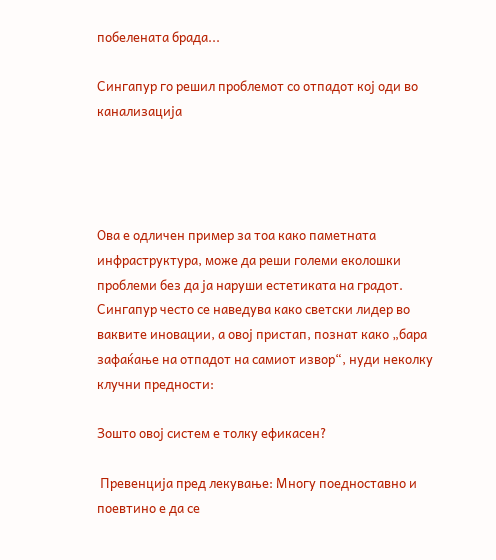побелената брада...

Сингапур го решил проблемот со отпадот кој оди во канализација




Ова е одличен пример за тоа како паметната инфраструктура, може да реши големи еколошки проблеми без да ја наруши естетиката на градот. Сингапур често се наведува како светски лидер во ваквите иновации, а овој пристап, познат како „бара зафаќање на отпадот на самиот извор“, нуди неколку клучни предности:

Зошто овој систем е толку ефикасен?

 Превенција пред лекување: Многу поедноставно и поевтино е да се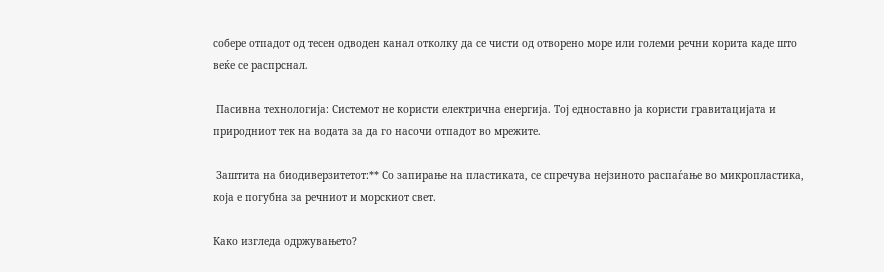собере отпадот од тесен одводен канал отколку да се чисти од отворено море или големи речни корита каде што веќе се распрснал.

 Пасивна технологија: Системот не користи електрична енергија. Тој едноставно ја користи гравитацијата и природниот тек на водата за да го насочи отпадот во мрежите.

 Заштита на биодиверзитетот:** Со запирање на пластиката, се спречува нејзиното распаѓање во микропластика, која е погубна за речниот и морскиот свет.

Како изгледа одржувањето?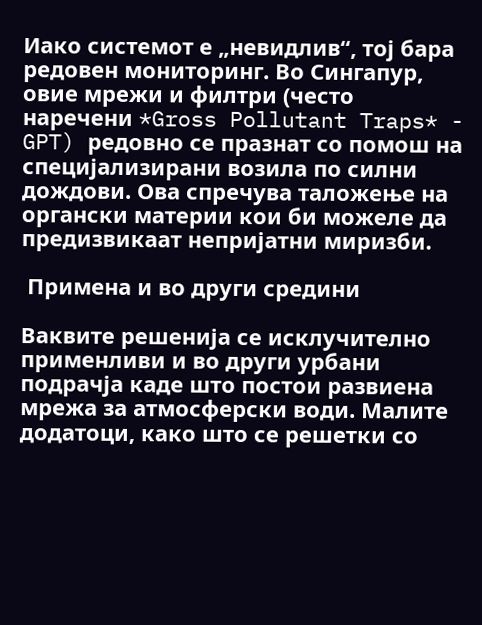Иако системот е „невидлив“, тој бара редовен мониторинг. Во Сингапур, овие мрежи и филтри (често наречени *Gross Pollutant Traps* - GPT) редовно се празнат со помош на специјализирани возила по силни дождови. Ова спречува таложење на органски материи кои би можеле да предизвикаат непријатни миризби.

 Примена и во други средини

Ваквите решенија се исклучително применливи и во други урбани подрачја каде што постои развиена мрежа за атмосферски води. Малите додатоци, како што се решетки со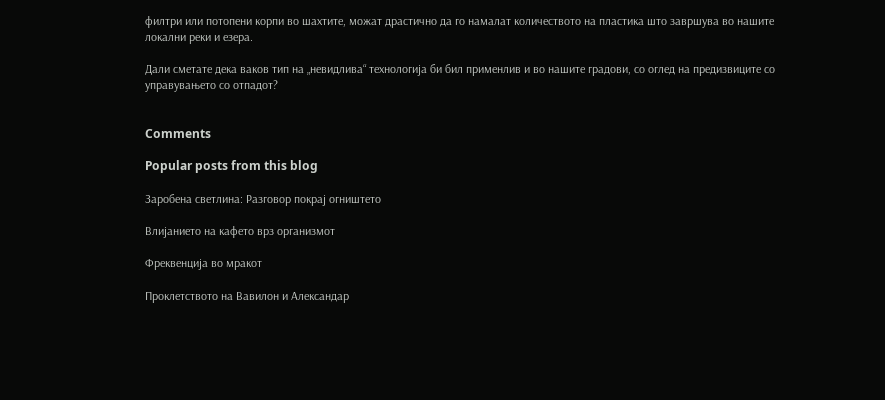филтри или потопени корпи во шахтите, можат драстично да го намалат количеството на пластика што завршува во нашите локални реки и езера.

Дали сметате дека ваков тип на „невидлива“ технологија би бил применлив и во нашите градови, со оглед на предизвиците со управувањето со отпадот?


Comments

Popular posts from this blog

Заробена светлина: Разговор покрај огништето

Влијанието на кафето врз организмот

Фреквенција во мракот

Проклетството на Вавилон и Александар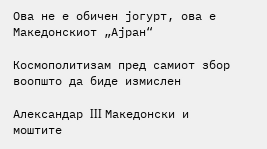Ова не е обичен јогурт, ова е Македонскиот „Ајран“

Космополитизам пред самиот збор воопшто да биде измислен

Александар III Македонски и моштите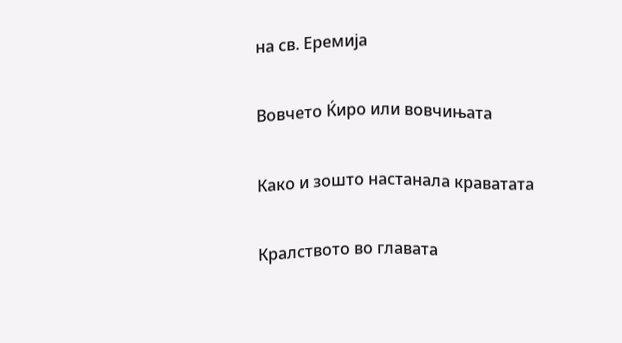на св. Еремија

Вовчето Ќиро или вовчињата

Како и зошто настанала краватата

Кралството во главата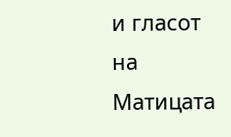и гласот на Матицата